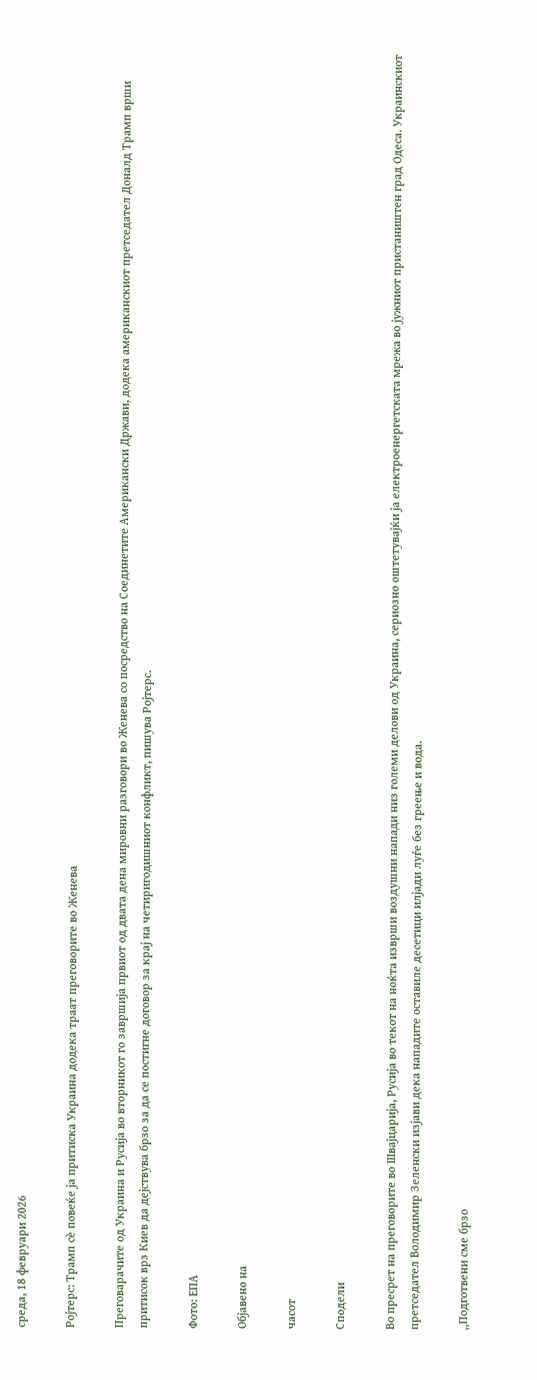среда, 18 февруари 2026

Ројтерс: Трамп сѐ повеќе ја притиска Украина додека траат преговорите во Женева

Преговарачите од Украина и Русија во вторникот го завршија првиот од двата дена мировни разговори во Женева со посредство на Соединетите Американски Држави, додека американскиот претседател Доналд Трамп врши притисок врз Киев да дејствува брзо за да се постигне договор за крај на четиригодишниот конфликт, пишува Ројтерс.

Фото: ЕПА

Објавено на

часот

Сподели

Во пресрет на преговорите во Швајцарија, Русија во текот на ноќта изврши воздушни напади низ големи делови од Украина, сериозно оштетувајќи ја електроенергетската мрежа во јужниот пристаништен град Одеса. Украинскиот претседател Володимир Зеленски изјави дека нападите оставиле десетици илјади луѓе без греење и вода.

„Подготвени сме брзо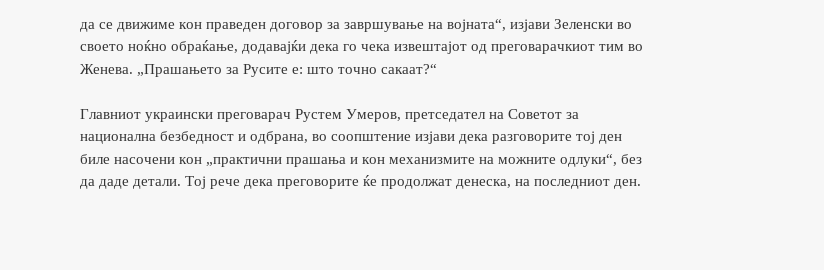да се движиме кон праведен договор за завршување на војната“, изјави Зеленски во своето ноќно обраќање, додавајќи дека го чека извештајот од преговарачкиот тим во Женева. „Прашањето за Русите е: што точно сакаат?“

Главниот украински преговарач Рустем Умеров, претседател на Советот за национална безбедност и одбрана, во соопштение изјави дека разговорите тој ден биле насочени кон „практични прашања и кон механизмите на можните одлуки“, без да даде детали. Тој рече дека преговорите ќе продолжат денеска, на последниот ден.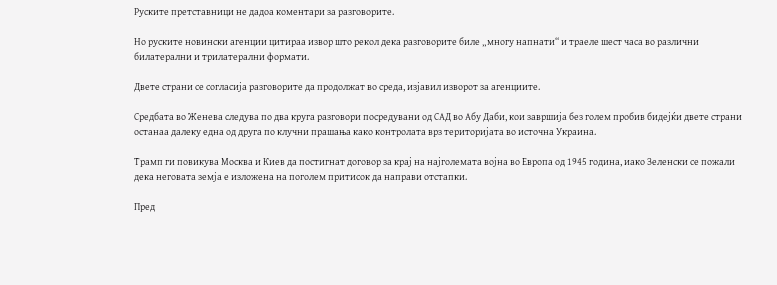Руските претставници не дадоа коментари за разговорите.

Но руските новински агенции цитираа извор што рекол дека разговорите биле „многу напнати“ и траеле шест часа во различни билатерални и трилатерални формати.

Двете страни се согласија разговорите да продолжат во среда, изјавил изворот за агенциите.

Средбата во Женева следува по два круга разговори посредувани од САД во Абу Даби, кои завршија без голем пробив бидејќи двете страни останаа далеку една од друга по клучни прашања како контролата врз територијата во источна Украина.

Трамп ги повикува Москва и Киев да постигнат договор за крај на најголемата војна во Европа од 1945 година, иако Зеленски се пожали дека неговата земја е изложена на поголем притисок да направи отстапки.

Пред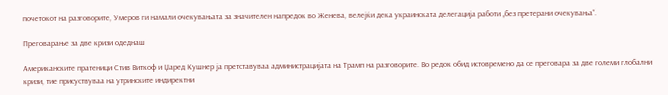почетокот на разговорите, Умеров ги намали очекувањата за значителен напредок во Женева, велејќи дека украинската делегација работи „без претерани очекувања“.

Преговарање за две кризи одеднаш

Американските пратеници Стив Виткоф и Џаред Кушнер ја претставуваа администрацијата на Трамп на разговорите. Во редок обид истовремено да се преговара за две големи глобални кризи, тие присуствуваа на утринските индиректни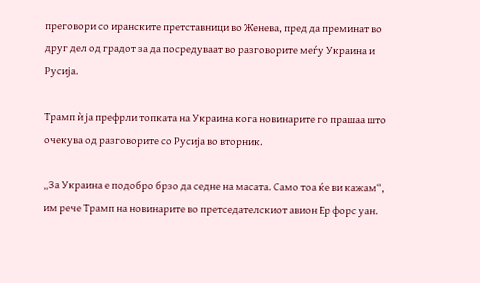преговори со иранските претставници во Женева, пред да преминат во друг дел од градот за да посредуваат во разговорите меѓу Украина и Русија.

Трамп ѝ ја префрли топката на Украина кога новинарите го прашаа што очекува од разговорите со Русија во вторник.

„За Украина е подобро брзо да седне на масата. Само тоа ќе ви кажам“, им рече Трамп на новинарите во претседателскиот авион Ер форс уан.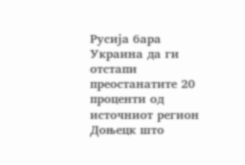Русија бара Украина да ги отстапи преостанатите 20 проценти од источниот регион Доњецк што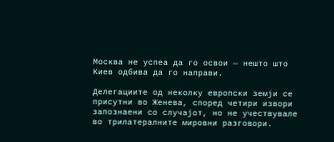Москва не успеа да го освои — нешто што Киев одбива да го направи.

Делегациите од неколку европски земји се присутни во Женева, според четири извори запознаени со случајот, но не учествувале во трилатералните мировни разговори.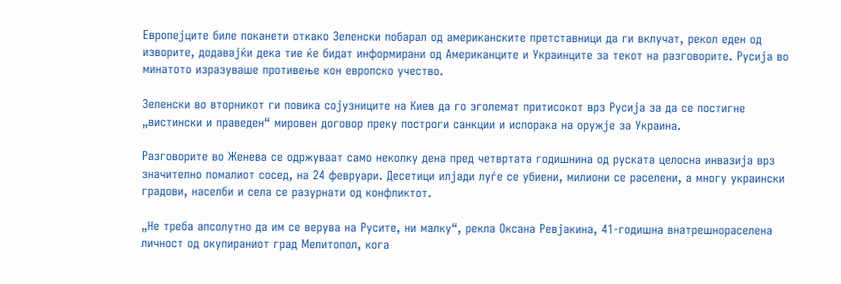Европејците биле поканети откако Зеленски побарал од американските претставници да ги вклучат, рекол еден од изворите, додавајќи дека тие ќе бидат информирани од Американците и Украинците за текот на разговорите. Русија во минатото изразуваше противење кон европско учество.

Зеленски во вторникот ги повика сојузниците на Киев да го зголемат притисокот врз Русија за да се постигне „вистински и праведен“ мировен договор преку построги санкции и испорака на оружје за Украина.

Разговорите во Женева се одржуваат само неколку дена пред четвртата годишнина од руската целосна инвазија врз значително помалиот сосед, на 24 февруари. Десетици илјади луѓе се убиени, милиони се раселени, а многу украински градови, населби и села се разурнати од конфликтот.

„Не треба апсолутно да им се верува на Русите, ни малку“, рекла Оксана Ревјакина, 41-годишна внатрешнораселена личност од окупираниот град Мелитопол, кога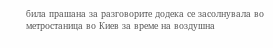била прашана за разговорите додека се засолнувала во метростаница во Киев за време на воздушна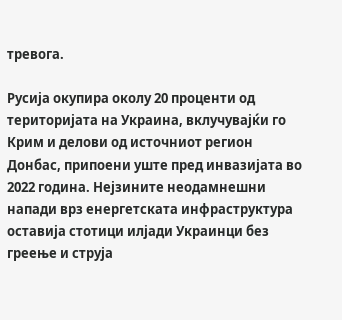тревога.

Русија окупира околу 20 проценти од територијата на Украина, вклучувајќи го Крим и делови од источниот регион Донбас, припоени уште пред инвазијата во 2022 година. Нејзините неодамнешни напади врз енергетската инфраструктура оставија стотици илјади Украинци без греење и струја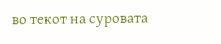во текот на суровата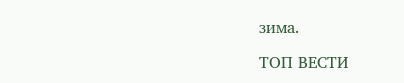зима.

ТОП ВЕСТИ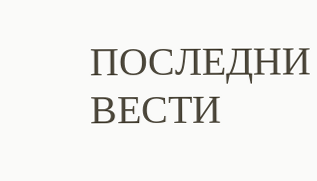ПОСЛЕДНИ ВЕСТИ